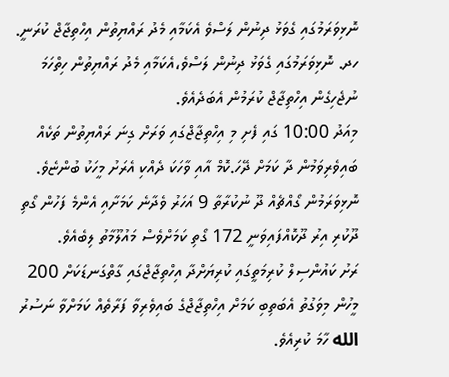ނޮޅިވަރަމުގައި ގެވަޅު ދިނުން ލަސްވެ އެކަމާއި މެދު ރައްޔިތުން އިހްތިޖާޖް ކުރަނީ.
ހދ. ނޮޅިވަރަމުގައި ގެވަޅު ދިނުން ލަސްވެ،އެކަމާއި މެދު ރައްޔިތުން ހިތްހަމަ ނުޖެހިގެން އިހްތިޖާޖް ކުރަމުން އެބަދެއެވެ.
މިއަދު 10:00 ގައި ފެށި މި އިހްތިޖާޖްގައި ވަރަށް ގިނަ ރައްޔިތުން ތަކެއް ބައިވެރިވަމުން ދާ ކަމަށް ދޭހަ.ކޮމް އާއި ވާހަކަ ދެއްކި އެރަށު މީހަކު ބުންޏެވެ.
ނޮޅިވަރަމުން ގޯއްޗެއް ދޫ ނުކުރާތާ 9 އަހަރު ވެދާނެ ކަމަށާއި އެންމެ ފަހުން ގޯތި ދޫކުރި އިރު ދޫކޮއްފައިވަނީ 172 ގޯތި ކަމަށްވެސް މައުލޫމާތު ލިބެއެވެ.
ރަށު ކައުންސިލް ކުރިމަތީގައި ކުރިޔަށްދާ އިހްތިޖާޖްގައި ގާތްގަނޑަކަށް 200 މީހުން މިވަގުތު އެބަތިބި ކަމަށް އިހްތިޖާޖްގެ ބައިވެރިވާ ފަރާތެއް ކަމަށްވާ ނަސުރު الله ހާމަ ކުރިއެވެ.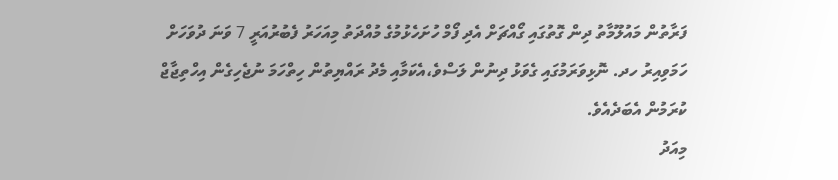ފަރާތުން މައުލޫމާތު ދިން ގޮތުގައި ގޯއްޗަށް އެދި ފޯމް ހުށަހެޅުމުގެ މުއްދަތު މިއަހަރު ފެބުރުއަރީ 7 ވަނަ ދުވަހަށް ހަމަވިއިރު ހދ. ނޮޅިވަރަމުގައި ގެވަޅު ދިނުން ލަސްވެ،އެކަމާއި މެދު ރައްޔިތުން ހިތްހަމަ ނުޖެހިގެން އިހްތިޖާޖް ކުރަމުން އެބަދެއެވެ.
މިއަދު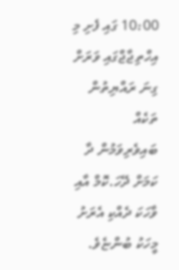10:00 ގައި ފެށި މި އިހްތިޖާޖްގައި ވަރަށް ގިނަ ރައްޔިތުން ތަކެއް ބައިވެރިވަމުން ދާ ކަމަށް ދޭހަ.ކޮމް އާއި ވާހަކަ ދެއްކި އެރަށު މީހަކު ބުންޏެވެ.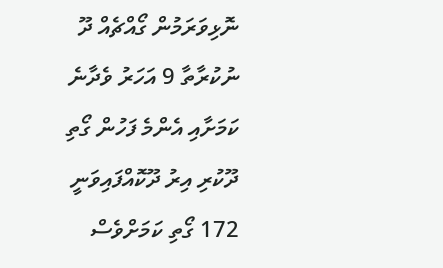ނޮޅިވަރަމުން ގޯއްޗެއް ދޫ ނުކުރާތާ 9 އަހަރު ވެދާނެ ކަމަށާއި އެންމެ ފަހުން ގޯތި ދޫކުރި އިރު ދޫކޮއްފައިވަނީ 172 ގޯތި ކަމަށްވެސް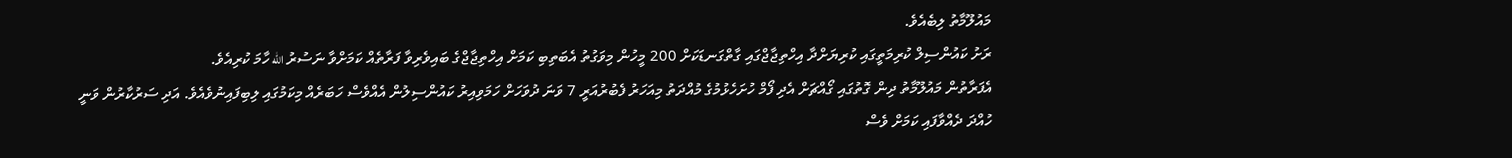މައުލޫމާތު ލިބެއެވެ.
ރަށު ކައުންސިލް ކުރިމަތީގައި ކުރިޔަށްދާ އިހްތިޖާޖްގައި ގާތްގަނޑަކަށް 200 މީހުން މިވަގުތު އެބަތިބި ކަމަށް އިހްތިޖާޖްގެ ބައިވެރިވާ ފަރާތެއް ކަމަށްވާ ނަސުރު الله ހާމަ ކުރިއެވެ.
އެފަރާތުން މައުލޫމާތު ދިން ގޮތުގައި ގޯއްޗަށް އެދި ފޯމް ހުށަހެޅުމުގެ މުއްދަތު މިއަހަރު ފެބުރުއަރީ 7 ވަނަ ދުވަހަށް ހަމަވިއިރު ކައުންސިލުން އެއްވެސް ހަބަރެއް މިކަމުގައި ލިބިފައިނުވެއެވެ. އަދި ސަރުކާރުން ވަނީ ހުއްދަ ދެއްވާފައި ކަމަށް ވެސް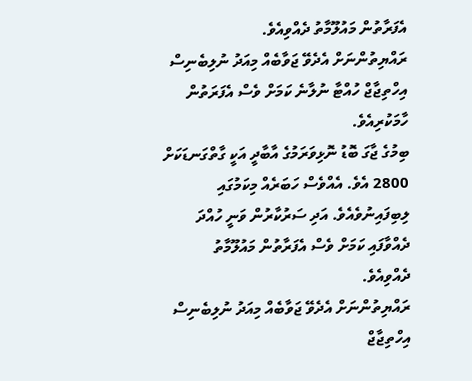އެފަރާތުން މައުލޫމާތު ދެއްވިއެވެ.
ރައްޔިތުންނަށް އެދެވޭ ޖަވާބެއް މިއަދު ނުލިބެނިސް އިހްތިޖާޖް ހުއްޓާ ނުލާނެ ކަމަށް ވެސް އެފަރަތުން ހާމަކުރިއެވެ.
ބިމުގެ ޖާގަ ބޮޑު ނޮޅިވަރަމުގެ އާބާދީ އަކީ ގާތްގަނޑަކަށް 2800 އެވެ. އެއްވެސް ހަބަރެއް މިކަމުގައި ލިބިފައިނުވެއެވެ. އަދި ސަރުކާރުން ވަނީ ހުއްދަ ދެއްވާފައި ކަމަށް ވެސް އެފަރާތުން މައުލޫމާތު ދެއްވިއެވެ.
ރައްޔިތުންނަށް އެދެވޭ ޖަވާބެއް މިއަދު ނުލިބެނިސް އިހްތިޖާޖް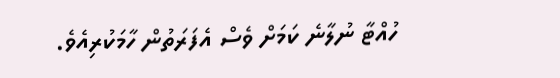ހުއްޓާ ނުލާނެ ކަމަށް ވެސް އެފަރަތުން ހާމަކުރިއެވެ.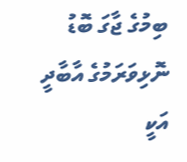ބިމުގެ ޖާގަ ބޮޑު ނޮޅިވަރަމުގެ އާބާދީ އަކީ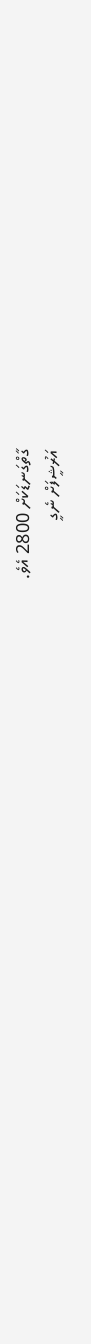ގާތްގަނޑަކަށް 2800 އެވެ.
އަރުޝީފަށް ނެގީ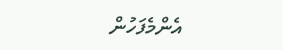އެންމެފަހުން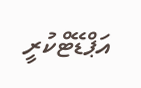އަޕްޑޭޓްކުރީ